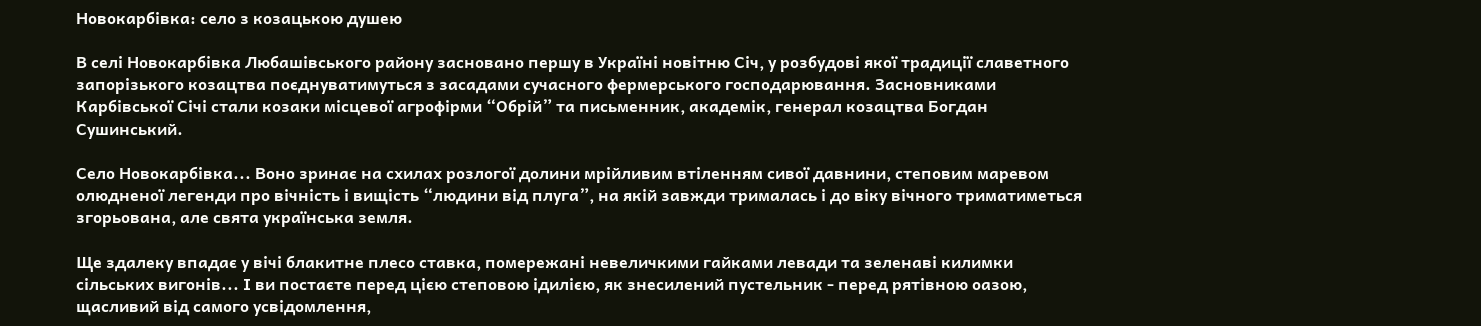Новокарбівка: село з козацькою душею

В селі Новокарбівка Любашівського району засновано першу в Україні новітню Січ, у розбудові якої традиції славетного запорізького козацтва поєднуватимуться з засадами сучасного фермерського господарювання. Засновниками Карбівської Січі стали козаки місцевої агрофірми “Обрій” та письменник, академік, генерал козацтва Богдан Сушинський.

Село Новокарбівка... Воно зринає на схилах розлогої долини мрійливим втіленням сивої давнини, степовим маревом олюдненої легенди про вічність і вищість “людини від плуга”, на якій завжди трималась і до віку вічного триматиметься згорьована, але свята українська земля.

Ще здалеку впадає у вічі блакитне плесо ставка, помережані невеличкими гайками левади та зеленаві килимки сільських вигонів... І ви постаєте перед цією степовою ідилією, як знесилений пустельник - перед рятівною оазою, щасливий від самого усвідомлення,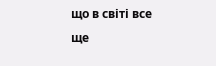що в світі все ще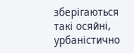зберігаються такі осяйні, урбаністично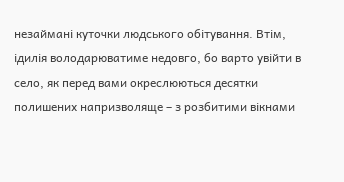незаймані куточки людського обітування. Втім, ідилія володарюватиме недовго, бо варто увійти в село, як перед вами окреслюються десятки полишених напризволяще – з розбитими вікнами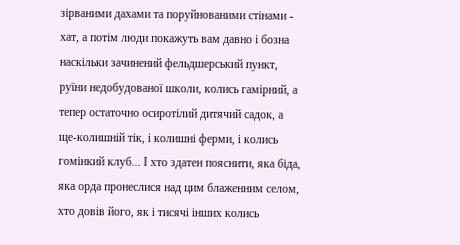зірваними дахами та поруйнованими стінами - хат, а потім люди покажуть вам давно і бозна наскільки зачинений фельдшерський пункт, руїни недобудованої школи, колись гамірний, а тепер остаточно осиротілий дитячий садок, а ще-колишній тік, і колишні ферми, і колись гомінкий клуб... І хто здатен пояснити, яка біда, яка орда пронеслися над цим блаженним селом, хто довів його, як і тисячі інших колись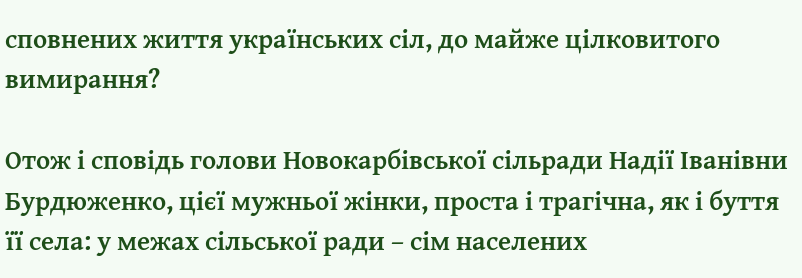сповнених життя українських сіл, до майже цілковитого вимирання?

Отож і сповідь голови Новокарбівської сільради Надії Іванівни Бурдюженко, цієї мужньої жінки, проста і трагічна, як і буття її села: у межах сільської ради – сім населених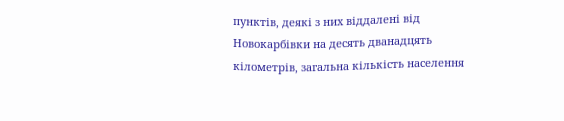пунктів, деякі з них віддалені від Новокарбівки на десять дванадцять кілометрів, загальна кількість населення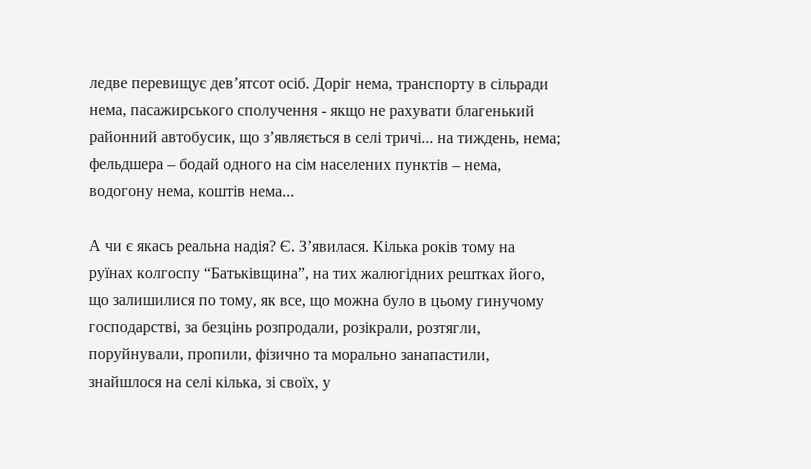ледве перевищує дев’ятсот осіб. Доріг нема, транспорту в сільради нема, пасажирського сполучення - якщо не рахувати благенький районний автобусик, що з’являється в селі тричі... на тиждень, нема; фельдшера – бодай одного на сім населених пунктів – нема, водогону нема, коштів нема...

А чи є якась реальна надія? Є. З’явилася. Кілька років тому на руїнах колгоспу “Батьківщина”, на тих жалюгідних рештках його, що залишилися по тому, як все, що можна було в цьому гинучому господарстві, за безцінь розпродали, розікрали, розтягли, поруйнували, пропили, фізично та морально занапастили, знайшлося на селі кілька, зі своїх, у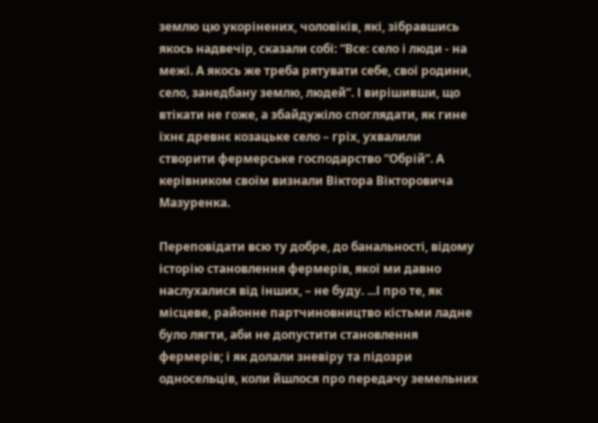землю цю укорінених, чоловіків, які, зібравшись якось надвечір, сказали собі: “Все: село і люди - на межі. А якось же треба рятувати себе, свої родини, село, занедбану землю, людей”. І вирішивши, що втікати не гоже, а збайдужіло споглядати, як гине їхнє древнє козацьке село – гріх, ухвалили створити фермерське господарство “Обрій”. А керівником своїм визнали Віктора Вікторовича Мазуренка.

Переповідати всю ту добре, до банальності, відому історію становлення фермерів, якої ми давно наслухалися від інших, – не буду. ...І про те, як місцеве, районне партчиновництво кістьми ладне було лягти, аби не допустити становлення фермерів; і як долали зневіру та підозри односельців, коли йшлося про передачу земельних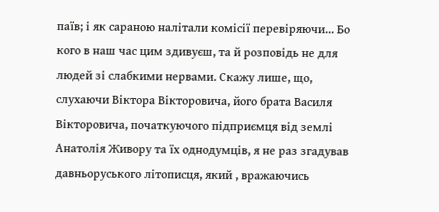паїв; і як сараною налітали комісії перевіряючи... Бо кого в наш час цим здивуєш, та й розповідь не для людей зі слабкими нервами. Скажу лише, що, слухаючи Віктора Вікторовича, його брата Василя Вікторовича, початкуючого підприємця від землі Анатолія Живору та їх однодумців, я не раз згадував давньоруського літописця, який , вражаючись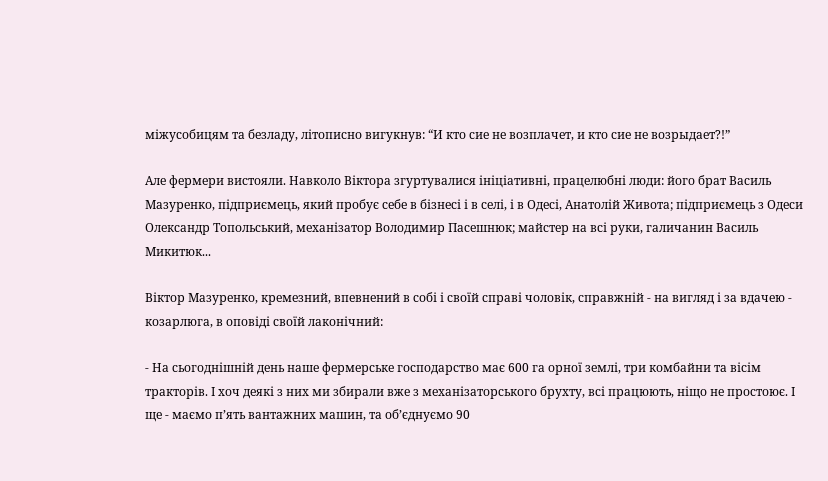міжусобицям та безладу, літописно вигукнув: “И кто сие не возплачет, и кто сие не возрыдает?!”

Але фермери вистояли. Навколо Віктора згуртувалися ініціативні, працелюбні люди: його брат Василь Мазуренко, підприємець, який пробує себе в бізнесі і в селі, і в Одесі, Анатолій Живота; підприємець з Одеси Олександр Топольський, механізатор Володимир Пасешнюк; майстер на всі руки, галичанин Василь Микитюк...

Віктор Мазуренко, кремезний, впевнений в собі і своїй справі чоловік, справжній - на вигляд і за вдачею - козарлюга, в оповіді своїй лаконічний:

- На сьогоднішній день наше фермерське господарство має 600 га орної землі, три комбайни та вісім тракторів. І хоч деякі з них ми збирали вже з механізаторського брухту, всі працюють, ніщо не простоює. І ще - маємо п’ять вантажних машин, та об’єднуємо 90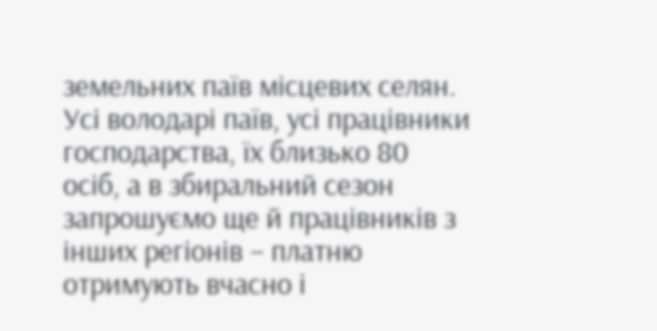земельних паїв місцевих селян. Усі володарі паїв, усі працівники господарства, їх близько 80 осіб, а в збиральний сезон запрошуємо ще й працівників з інших регіонів – платню отримують вчасно і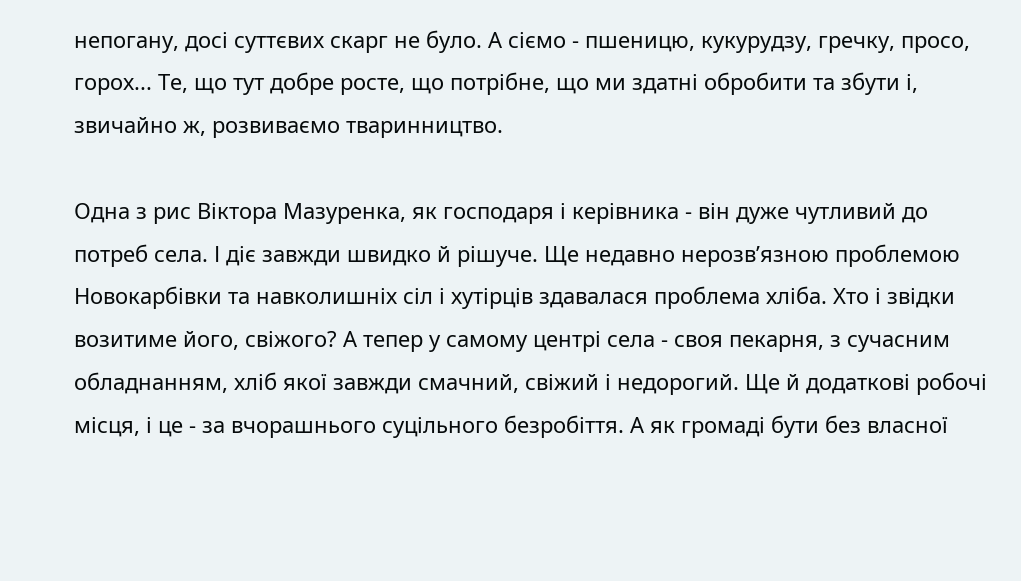непогану, досі суттєвих скарг не було. А сіємо - пшеницю, кукурудзу, гречку, просо, горох... Те, що тут добре росте, що потрібне, що ми здатні обробити та збути і, звичайно ж, розвиваємо тваринництво.

Одна з рис Віктора Мазуренка, як господаря і керівника - він дуже чутливий до потреб села. І діє завжди швидко й рішуче. Ще недавно нерозв’язною проблемою Новокарбівки та навколишніх сіл і хутірців здавалася проблема хліба. Хто і звідки возитиме його, свіжого? А тепер у самому центрі села - своя пекарня, з сучасним обладнанням, хліб якої завжди смачний, свіжий і недорогий. Ще й додаткові робочі місця, і це - за вчорашнього суцільного безробіття. А як громаді бути без власної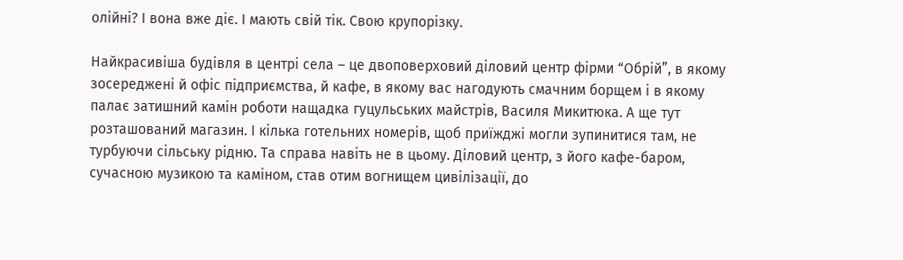олійні? І вона вже діє. І мають свій тік. Свою крупорізку.

Найкрасивіша будівля в центрі села – це двоповерховий діловий центр фірми “Обрій”, в якому зосереджені й офіс підприємства, й кафе, в якому вас нагодують смачним борщем і в якому палає затишний камін роботи нащадка гуцульських майстрів, Василя Микитюка. А ще тут розташований магазин. І кілька готельних номерів, щоб приїжджі могли зупинитися там, не турбуючи сільську рідню. Та справа навіть не в цьому. Діловий центр, з його кафе-баром, сучасною музикою та каміном, став отим вогнищем цивілізації, до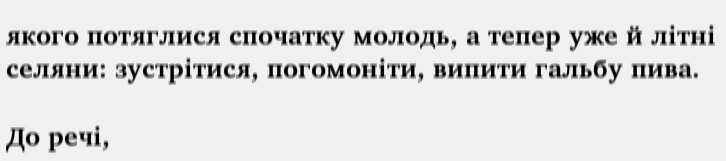якого потяглися спочатку молодь, а тепер уже й літні селяни: зустрітися, погомоніти, випити гальбу пива.

До речі,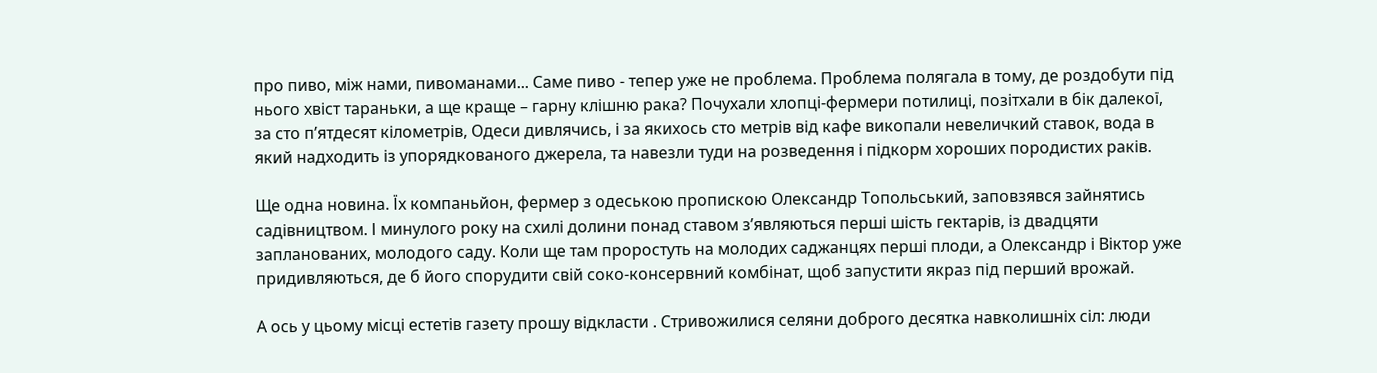про пиво, між нами, пивоманами... Саме пиво - тепер уже не проблема. Проблема полягала в тому, де роздобути під нього хвіст тараньки, а ще краще – гарну клішню рака? Почухали хлопці-фермери потилиці, позітхали в бік далекої, за сто п’ятдесят кілометрів, Одеси дивлячись, і за якихось сто метрів від кафе викопали невеличкий ставок, вода в який надходить із упорядкованого джерела, та навезли туди на розведення і підкорм хороших породистих раків.

Ще одна новина. Їх компаньйон, фермер з одеською пропискою Олександр Топольський, заповзявся зайнятись садівництвом. І минулого року на схилі долини понад ставом з’являються перші шість гектарів, із двадцяти запланованих, молодого саду. Коли ще там проростуть на молодих саджанцях перші плоди, а Олександр і Віктор уже придивляються, де б його спорудити свій соко-консервний комбінат, щоб запустити якраз під перший врожай.

А ось у цьому місці естетів газету прошу відкласти . Стривожилися селяни доброго десятка навколишніх сіл: люди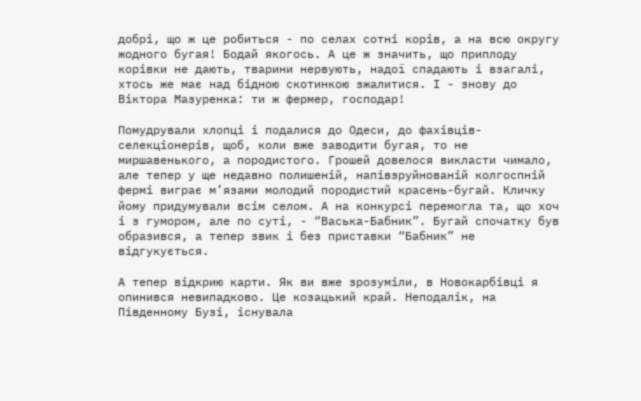добрі, що ж це робиться - по селах сотні корів, а на всю округу жодного бугая! Бодай якогось. А це ж значить, що приплоду корівки не дають, тварини нервують, надої спадають і взагалі, хтось же має над бідною скотинкою зжалитися. І - знову до Віктора Мазуренка: ти ж фермер, господар!

Помудрували хлопці і подалися до Одеси, до фахівців-селекціонерів, щоб, коли вже заводити бугая, то не миршавенького, а породистого. Грошей довелося викласти чимало, але тепер у ще недавно полишеній, напівзруйнованій колгоспній фермі виграє м’язами молодий породистий красень-бугай. Кличку йому придумували всім селом. А на конкурсі перемогла та, що хоч і з гумором, але по суті, - “Васька-Бабник”. Бугай спочатку був образився, а тепер звик і без приставки “Бабник” не відгукується.

А тепер відкрию карти. Як ви вже зрозуміли, в Новокарбівці я опинився невипадково. Це козацький край. Неподалік, на Південному Бузі, існувала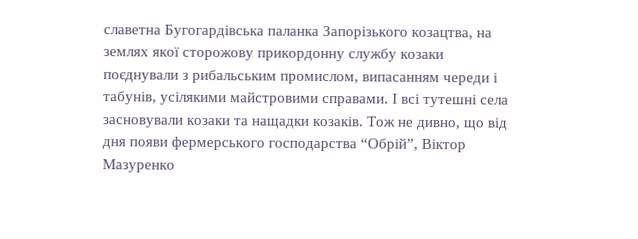славетна Бугогардівська паланка Запорізького козацтва, на землях якої сторожову прикордонну службу козаки поєднували з рибальським промислом, випасанням череди і табунів, усілякими майстровими справами. І всі тутешні села засновували козаки та нащадки козаків. Тож не дивно, що від дня появи фермерського господарства “Обрій”, Віктор Мазуренко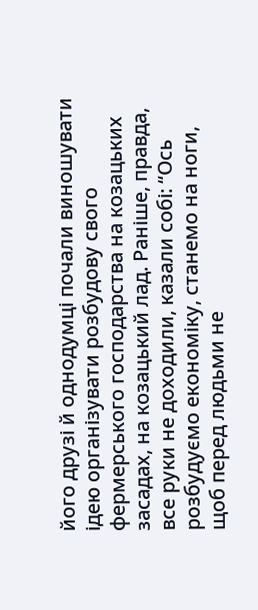його друзі й однодумці почали виношувати ідею організувати розбудову свого фермерського господарства на козацьких засадах, на козацький лад. Раніше, правда, все руки не доходили, казали собі: “Ось розбудуємо економіку, станемо на ноги, щоб перед людьми не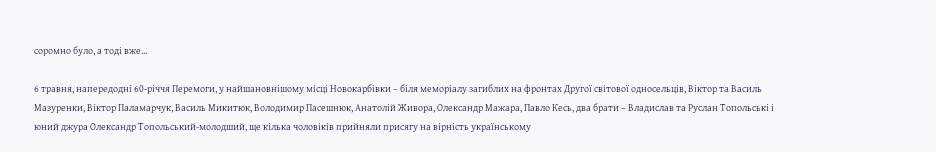соромно було, а тоді вже...

6 травня, напередодні 60-річчя Перемоги, у найшановнішому місці Новокарбівки – біля меморіалу загиблих на фронтах Другої світової односельців, Віктор та Василь Мазуренки, Віктор Паламарчук, Василь Микитюк, Володимир Пасешнюк, Анатолій Живора, Олександр Мажара, Павло Кесь, два брати – Владислав та Руслан Топольські і юний джура Олександр Топольський-молодший, ще кілька чоловіків прийняли присягу на вірність українському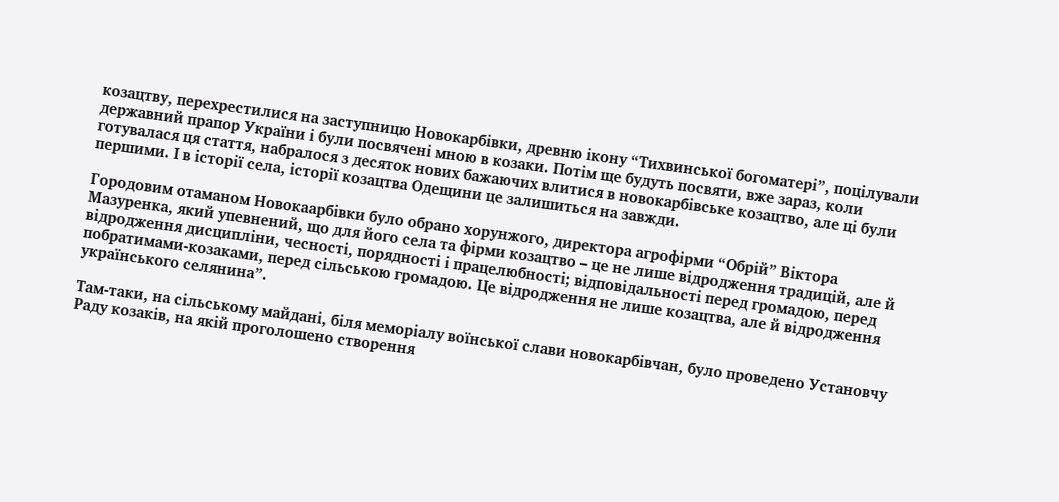козацтву, перехрестилися на заступницю Новокарбівки, древню ікону “Тихвинської богоматері”, поцілували державний прапор України і були посвячені мною в козаки. Потім ще будуть посвяти, вже зараз, коли готувалася ця стаття, набралося з десяток нових бажаючих влитися в новокарбівське козацтво, але ці були першими. І в історії села, історії козацтва Одещини це залишиться на завжди.

Городовим отаманом Новокаарбівки було обрано хорунжого, директора агрофірми “Обрій” Віктора Мазуренка, який упевнений, що для його села та фірми козацтво – це не лише відродження традицій, але й відродження дисципліни, чесності, порядності і працелюбності; відповідальності перед громадою, перед побратимами-козаками, перед сільською громадою. Це відродження не лише козацтва, але й відродження українського селянина”.

Там-таки, на сільському майдані, біля меморіалу воїнської слави новокарбівчан, було проведено Установчу Раду козаків, на якій проголошено створення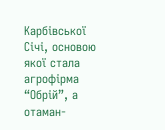Карбівської Січі, основою якої стала агрофірма “Обрій”, а отаман-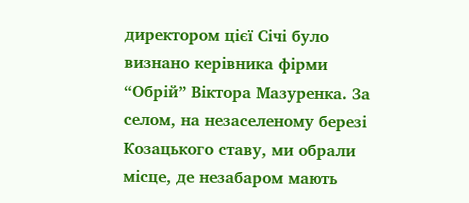директором цієї Січі було визнано керівника фірми “Обрій” Віктора Мазуренка. За селом, на незаселеному березі Козацького ставу, ми обрали місце, де незабаром мають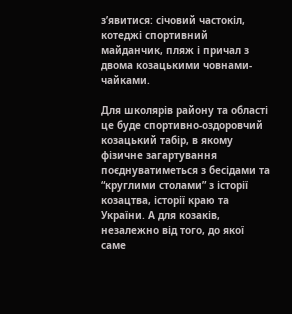з’явитися: січовий частокіл, котеджі спортивний майданчик, пляж і причал з двома козацькими човнами-чайками.

Для школярів району та області це буде спортивно-оздоровчий козацький табір, в якому фізичне загартування поєднуватиметься з бесідами та “круглими столами” з історії козацтва, історії краю та України. А для козаків, незалежно від того, до якої саме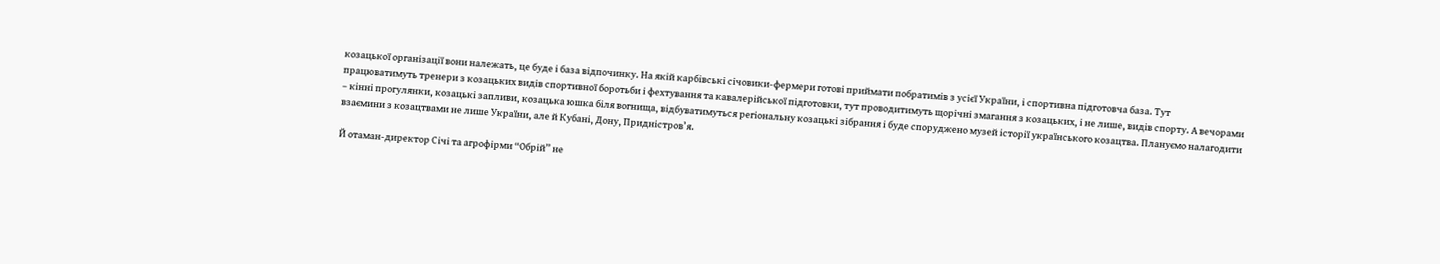козацької організації вони належать, це буде і база відпочинку. На якій карбівські січовики-фермери готові приймати побратимів з усієї України, і спортивна підготовча база. Тут працюватимуть тренери з козацьких видів спортивної боротьби і фехтування та кавалерійської підготовки, тут проводитимуть щорічні змагання з козацьких, і не лише, видів спорту. А вечорами – кінні прогулянки, козацькі запливи, козацька юшка біля вогнища, відбуватимуться регіональну козацькі зібрання і буде споруджено музей історії українського козацтва. Плануємо налагодити взаємини з козацтвами не лише України, але й Кубані, Дону, Придністров’я.

Й отаман-директор Січі та агрофірми “Обрій” не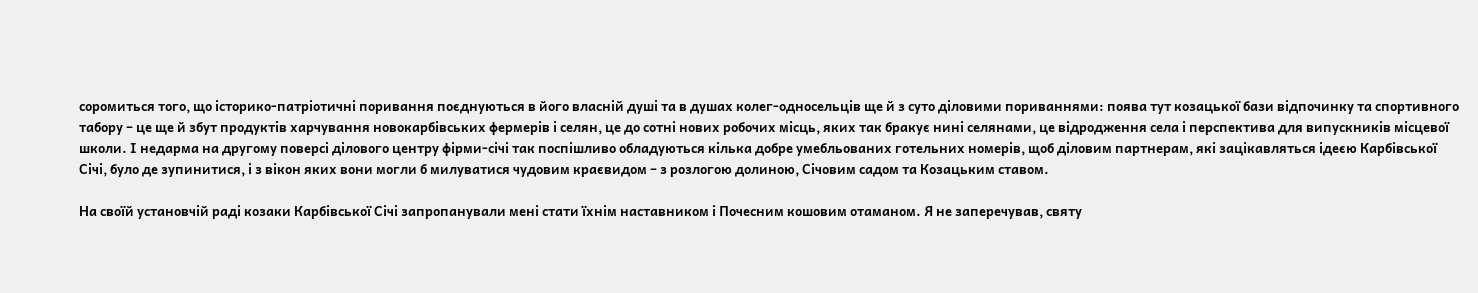соромиться того, що історико-патріотичні поривання поєднуються в його власній душі та в душах колег-односельців ще й з суто діловими пориваннями: поява тут козацької бази відпочинку та спортивного табору – це ще й збут продуктів харчування новокарбівських фермерів і селян, це до сотні нових робочих місць, яких так бракує нині селянами, це відродження села і перспектива для випускників місцевої школи. І недарма на другому поверсі ділового центру фірми-січі так поспішливо обладуються кілька добре умебльованих готельних номерів, щоб діловим партнерам, які зацікавляться ідеєю Карбівської Січі, було де зупинитися, і з вікон яких вони могли б милуватися чудовим краєвидом – з розлогою долиною, Січовим садом та Козацьким ставом.

На своїй установчій раді козаки Карбівської Січі запропанували мені стати їхнім наставником і Почесним кошовим отаманом. Я не заперечував, святу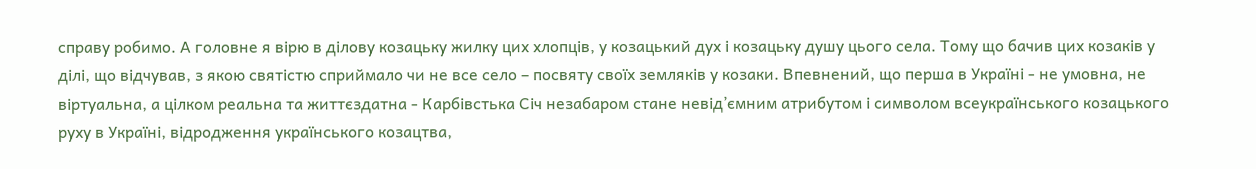справу робимо. А головне я вірю в ділову козацьку жилку цих хлопців, у козацький дух і козацьку душу цього села. Тому що бачив цих козаків у ділі, що відчував, з якою святістю сприймало чи не все село – посвяту своїх земляків у козаки. Впевнений, що перша в Україні - не умовна, не віртуальна, а цілком реальна та життєздатна - Карбівстька Січ незабаром стане невід’ємним атрибутом і символом всеукраїнського козацького руху в Україні, відродження українського козацтва,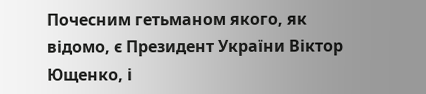Почесним гетьманом якого, як відомо, є Президент України Віктор Ющенко, і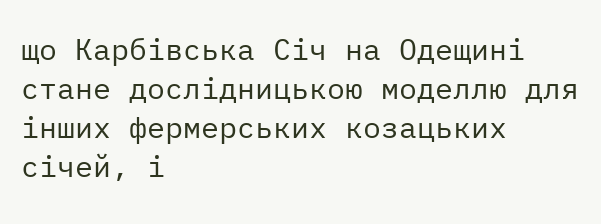що Карбівська Січ на Одещині стане дослідницькою моделлю для інших фермерських козацьких січей, і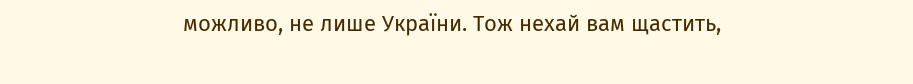можливо, не лише України. Тож нехай вам щастить,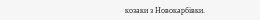козаки з Новокарбівки.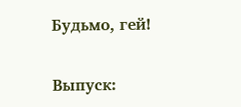Будьмо, гей!

Выпуск: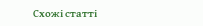Схожі статті